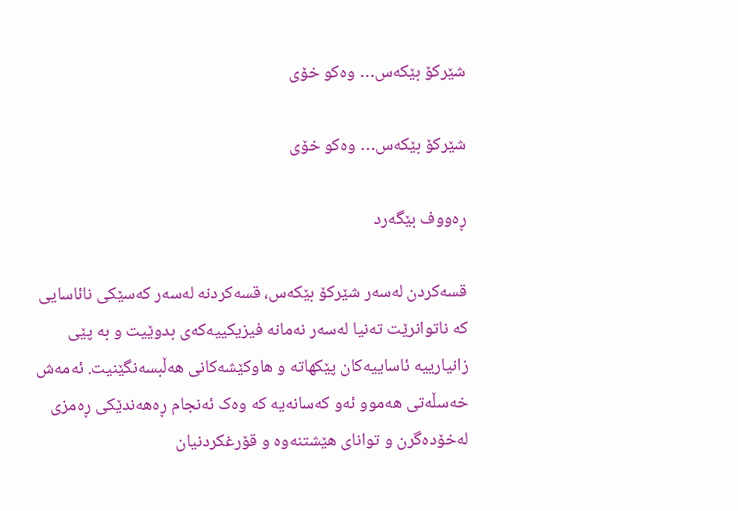شێرکۆ بێکەس… وەکو خۆی

شێرکۆ بێکەس… وەکو خۆی

ڕەووف بێگەرد

قسەکردن لەسەر شێرکۆ بێکەس، قسەکردنە لەسەر کەسێکی نائاسایی کە ناتوانرێت تەنیا لەسەر نەمانە فیزیکییەکەی بدوێیت و بە پێی زانیارییە ئاساییەکان پێکهاتە و هاوکێشەکانی هەڵبسەنگێنیت. ئەمەش خەسڵەتی هەموو ئەو کەسانەیە کە وەک ئەنجام ڕەهەندێکی ڕەمزی لەخۆدەگرن و توانای هێشتنەوە و قۆرغکردنیان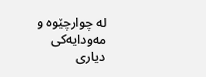لە چوارچێوە و مەودایەکی دیاری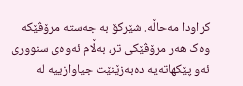کراودا مەحاڵە. شێرکۆ بە جەستە مرۆڤێکە وەک هەر مرۆڤێکی تر، بەڵام ئەوەی سنووری ئەو پێکهاتەیە دەبەزێنێت جیاوازییە لە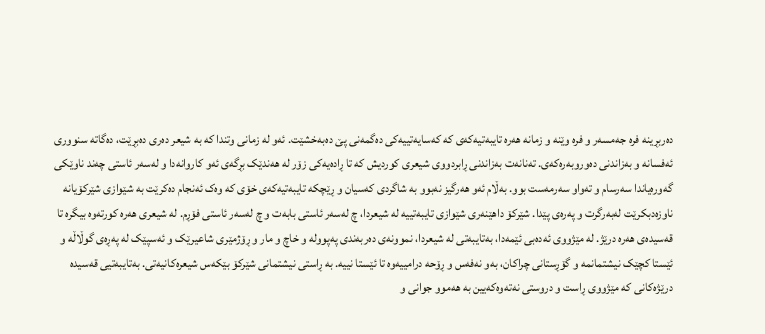دەربڕینە فرە جەمسەر و فرە وێنە و زمانە هەرە تایبەتیەکەی کە کەسایەتییەکی دەگمەنی پێ دەبەخشێت. ئەو لە زمانی وتندا کە بە شیعر دەری دەبڕێت، دەگاتە سنووری ئەفسانە و بەزاندنی دەوروبەرەکەی. تەنانەت بەزاندنی ڕابردووی شیعری کوردیش کە تا ڕادەیەکی زۆر لە هەندێک بڕگەی ئەو کاروانەدا و لەسەر ئاستی چەند ناوێکی گەورەیاندا سەرسام و تەواو سەرمەست بوو. بەڵام ئەو هەرگیز نەبوو بە شاگردی کەسیان و ڕێچکە تایبەتیەکەی خۆی کە وەک ئەنجام دەکرێت بە شێوازی شێرکۆیانە ناوزەدبکرێت لەبەرگرت و پەرەی پێدا. شێرکۆ داهێنەری شێوازی تایبەتییە لە شیعردا، چ لەسەر ئاستی بابەت و چ لەسەر ئاستی فۆڕم. لە شیعری هەرە کورتەوە بیگرە تا قەسیدەی هەرە درێژ. لە مێژووی ئەدەبی ئێمەدا، بەتایبەتی لە شیعردا، نموونەی دەربەندی پەپوولە و خاچ و مار و ڕۆژمێری شاعیرێک و ئەسپێک لە پەڕەی گوڵاڵە و ئێستا کچێک نیشتمانمە و گۆڕستانی چراکان، بەو نەفەس و ڕۆحە درامییەوە تا ئێستا نییە. بە ڕاستی نیشتمانی شێرکۆ بێکەس شیعرەکانیەتی. بەتایبەتیی قەسیدە درێژەکانی کە مێژووی ڕاست و دروستی نەتەوەکەیین بە هەموو جوانی و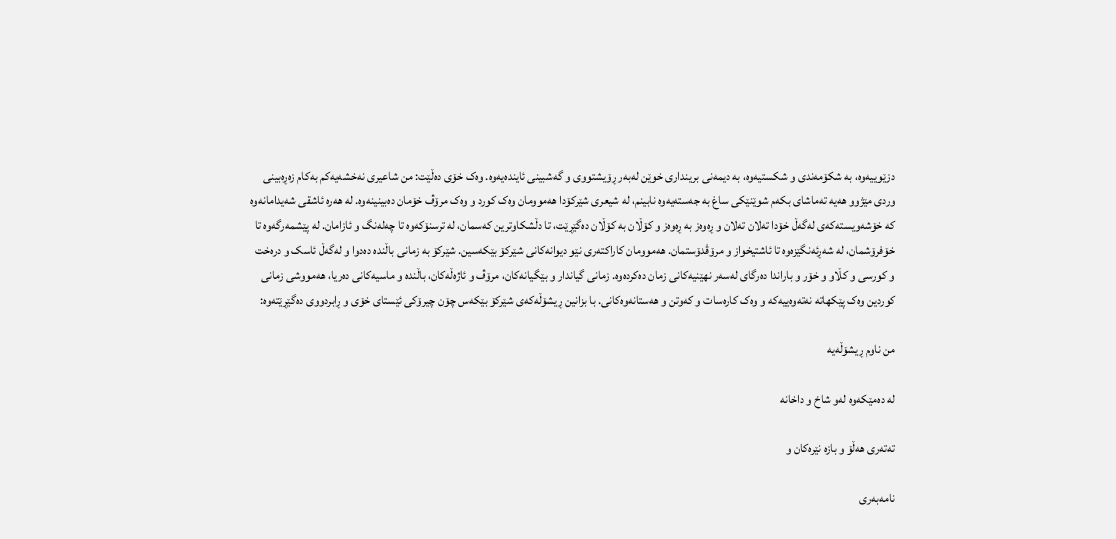دزێوییەوە، بە شکۆمەندی و شکستیەوە، بە دیمەنی برینداری خوێن لەبەر ڕۆیشتووی و گەشبینی ئایندەیەوە. وەک خۆی دەڵێت: من شاعیری نەخشەیەکم بەکام زەڕەبینی وردی مێژوو هەیە تەماشای بکەم شوێنێکی ساغ بە جەستەیەوە نابینم، لە شیعری شێرکۆدا هەموومان وەک کورد و وەک مرۆڤ خۆمان دەبینینەوە. لە هەرە ئاشقی شەیدامانەوە کە خۆشەویستەکەی لەگەڵ خۆدا تەلان تەلان و ڕەوەز بە ڕەوەز و کۆڵان بە کۆڵان دەگێڕێت، تا دڵشکاوترین کەسمان، لە ترسنۆکەوە تا چەلەنگ و ئازامان. لە پێشمەرگەوە تا خۆفرۆشمان، لە شەڕئەنگێزەوە تا ئاشتیخواز و مرۆڤدۆستمان. هەموومان کاراکتەری نێو دیوانەکانی شێرکۆ بێکەسین. شێرکۆ بە زمانی باڵندە دەدوا و لەگەڵ ئاسک و درەخت و کورسی و کڵاو و خۆر و باراندا دەرگای لەسەر نهێنیەکانی زمان دەکردەوە. زمانی گیاندار و بێگیانەکان، مرۆڤ و ئاژەڵەکان، باڵندە و ماسیەکانی دەریا، هەمووشی زمانی کوردین وەک پێکهاتە نەتەوەییەکە و وەک کارەسات و کەوتن و هەستانەوەکانی. با بزانین ڕیشۆڵەکەی شێرکۆ بێکەس چۆن چیرۆکی ئێستای خۆی و ڕابردووی دەگێڕێتەوە:

من ناوم ڕیشۆڵەیە

لە دەمێکەوە لەو شاخ و داخانە

تەتەری هەڵۆ و بازە نێرەکان و

نامەبەری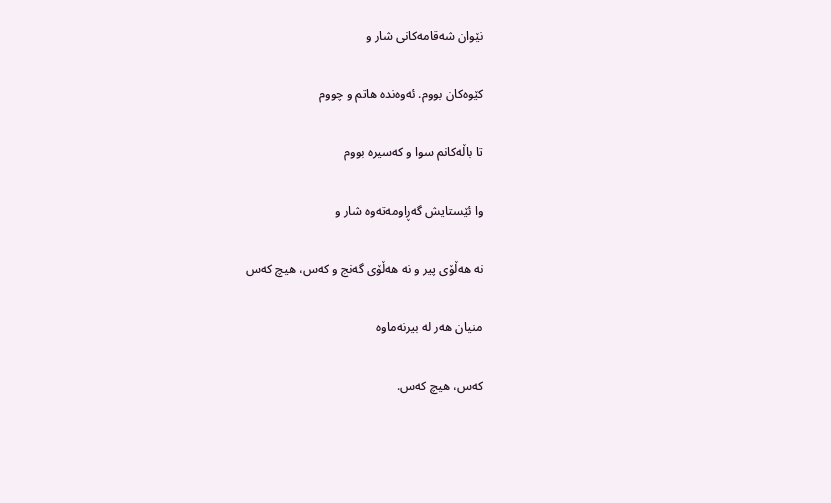نێوان شەقامەکانی شار و

کێوەکان بووم. ئەوەندە هاتم و چووم

تا باڵەکانم سوا و کەسیرە بووم

وا ئێستایش گەڕاومەتەوە شار و

نە هەڵۆی پیر و نە هەڵۆی گەنج و کەس، هیچ کەس

منیان هەر لە بیرنەماوە

کەس، هیچ کەس.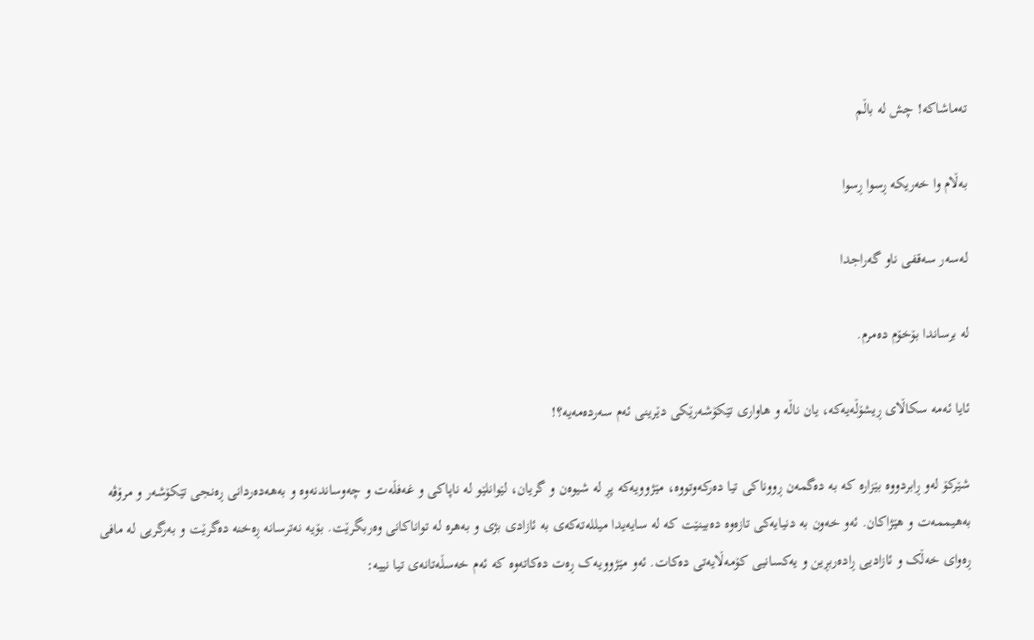تەماشاکە! چش لە باڵم

بەڵام وا خەریکە ڕسوا ڕسوا

لەسەر سەقفی ناو گەراجدا

لە برساندا بۆخۆم دەمرم.

ئایا ئەمە سکاڵای ڕیشۆڵەیەکە، یان ناڵە و هاواری تێکۆشەرێکی دێرینی ئەم سەردەمەیە؟!

شێرکۆ لەو ڕابردووە بێزارە کە بە دەگمەن ڕووناکی تیا دەرکەوتووە، مێژوویەکە پڕ لە شیوەن و گریان، لێوانلێو لە ناپاکی و غەفڵەت و چەوساندنەوە و بەهەدەردانی ڕەنجی تێکۆشەر و مرۆڤە بەهیممەت و هێژاکان. ئەو خەون بە دنیایەکی تازەوە دەبینێت کە لە سایەیدا میللەتەکەی بە ئازادی بژی و بەهرە لە تواناکانی وەربگرێت. بۆیە نەترسانە ڕەخنە دەگرێت و بەرگریی لە مافی ڕەوای خەڵک و ئازادیی ڕادەربڕین و یەکسانیی کۆمەڵایەتی دەکات. ئەو مێژوویەک ڕەت دەکاتەوە کە ئەم خەسڵەتانەی تیا نییە: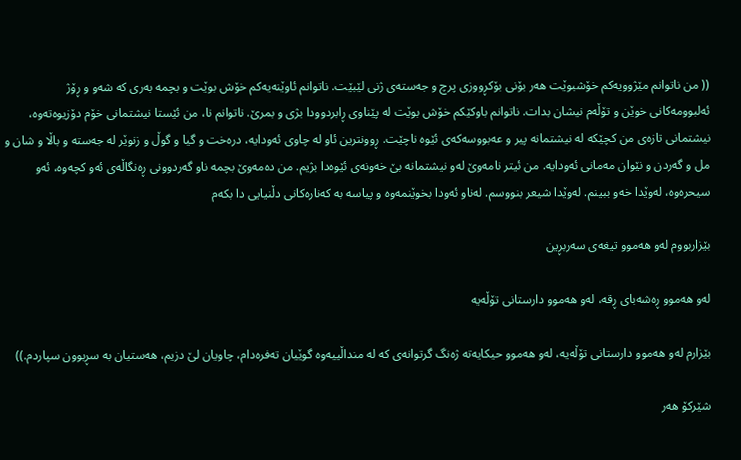(( من ناتوانم مێژوویەکم خۆشبوێت هەر بۆنی بۆکڕووزی پرچ و جەستەی ژنی لێبێت. ناتوانم ئاوێنەیەکم خۆش بوێت و بچمە بەری کە شەو و ڕۆژ ئەلبوومەکانی خوێن و تۆڵەم نیشان بدات. ناتوانم باوکێکم خۆش بوێت لە پێناوی ڕابردوودا بژی و بمرێ. ناتوانم نا، من ئێستا نیشتمانی خۆم دۆزیوەتەوە، نیشتمانی تازەی من کچێکە لە نیشتمانە پیر و عەبووسەکەی ئێوە ناچێت. ڕوونترین ئاو لە چاوی ئەودایە، درەخت و گیا و گوڵ و زنوێر لە جەستە و باڵا و شان و مل و گەردن و نێوان مەمانی ئەودایە. من ئیتر نامەوێ لەو نیشتمانە بێ خەونەی ئێوەدا بژیم. من دەمەوێ بچمە ناو گەردوونی ڕەنگاڵەی ئەو کچەوە، ئەو سیحرەوە، لەوێدا خەو ببینم. لەوێدا شیعر بنووسم. لەناو ئەودا بخوێنمەوە و پیاسە بە کەنارەکانی دڵنیایی دا بکەم

بێزاربووم لەو هەموو تیغەی سەربڕین

لەو هەموو ڕەشەبای ڕقە، لەو هەموو دارستانی تۆڵەیە

بێزارم لەو هەموو دارستانی تۆڵەیە، لەو هەموو حیکایەتە ژەنگ گرتوانەی کە لە منداڵییەوە گوێیان تەفرەدام، چاویان لێ دزیم، هەستیان بە سڕبوون سپاردم.))

شێرکۆ هەر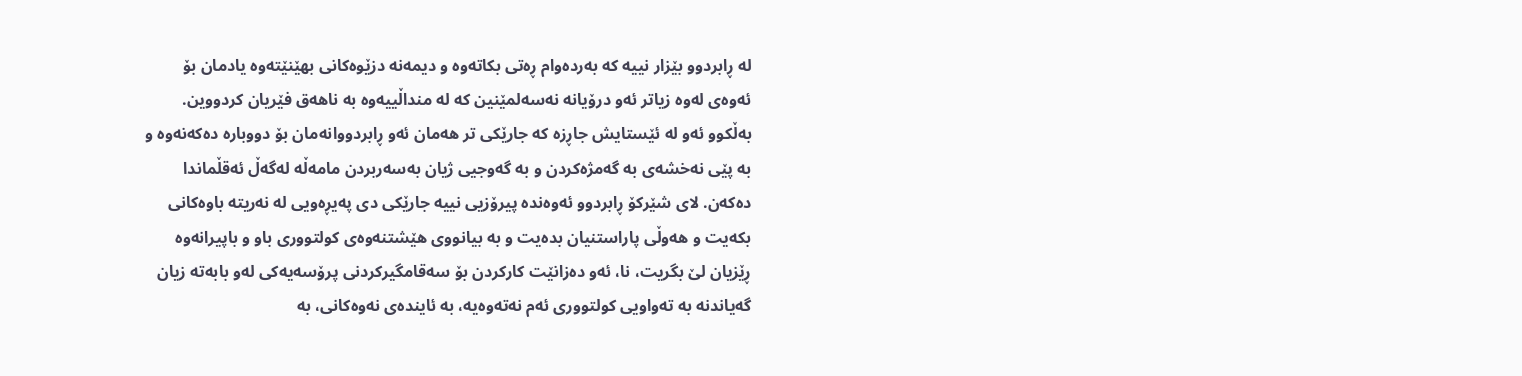لە ڕابردوو بێزار نییە کە بەردەوام ڕەتی بکاتەوە و دیمەنە دزێوەکانی بهێنێتەوە یادمان بۆ ئەوەی لەوە زیاتر ئەو درۆیانە نەسەلمێنین کە لە منداڵییەوە بە ناهەق فێریان کردووین. بەڵکوو ئەو لە ئێستایش جاڕزە کە جارێکی تر هەمان ئەو ڕابردووانەمان بۆ دووبارە دەکەنەوە و بە پێی نەخشەی بە گەمژەکردن و بە گەوجیی ژیان بەسەربردن مامەڵە لەگەڵ ئەقڵماندا دەکەن. لای شێرکۆ ڕابردوو ئەوەندە پیرۆزیی نییە جارێکی دی پەیڕەویی لە نەریتە باوەکانی بکەیت و هەوڵی پاراستنیان بدەیت و بە بیانووی هێشتنەوەی کولتووری باو و باپیرانەوە ڕێزیان لێ بگریت، نا، ئەو دەزانێت کارکردن بۆ سەقامگیرکردنی پرۆسەیەکی لەو بابەتە زیان گەیاندنە بە تەواویی کولتووری ئەم نەتەوەیە، بە ئایندەی نەوەکانی، بە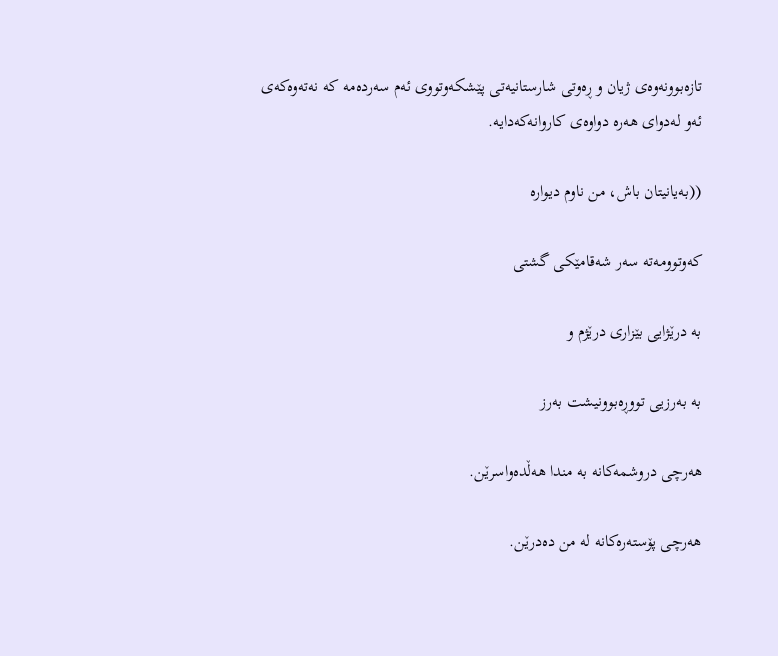تازەبوونەوەی ژیان و ڕەوتی شارستانیەتی پێشکەوتووی ئەم سەردەمە کە نەتەوەکەی ئەو لەدوای هەرە دواوەی کاروانەکەدایە.

((بەیانیتان باش، من ناوم دیوارە

کەوتوومەتە سەر شەقامێکی گشتی

بە درێژایی بێزاری درێژم و

بە بەرزیی تووڕەبوونیشت بەرز

هەرچی دروشمەکانە بە مندا هەڵدەواسرێن.

هەرچی پۆستەرەکانە لە من دەدرێن.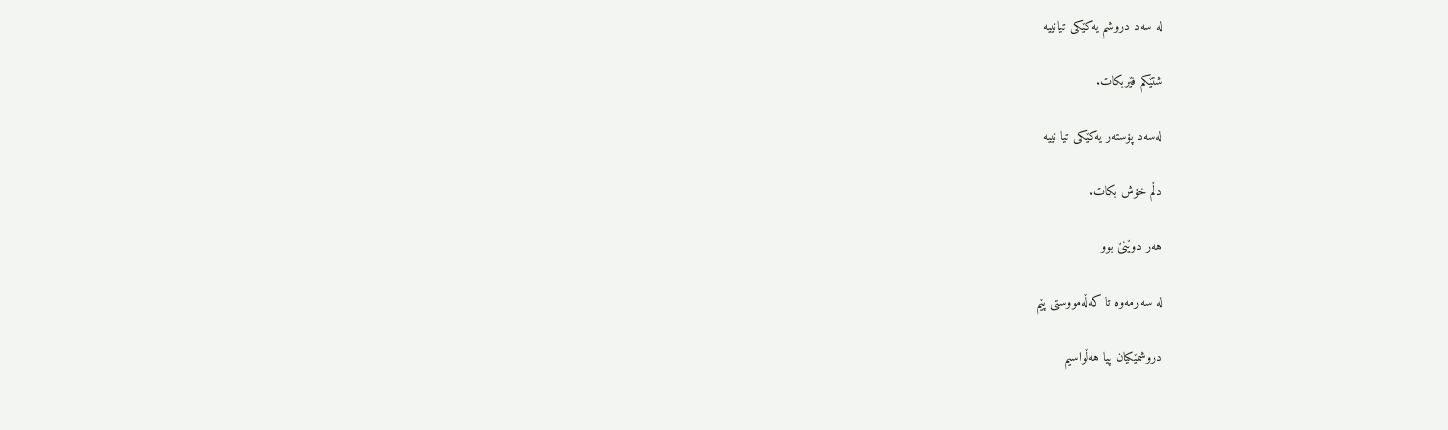لە سەد دروشم یەکێکی تیانییە

شتێکم فێربکات.

لەسەد پۆستەر یەکێکی تیا نییە

دڵم خۆش بکات.

هەر دوێنێ بوو

لە سەرمەوە تا کەڵەمووستی پێم

دروشمێکیان پیا هەڵواسیم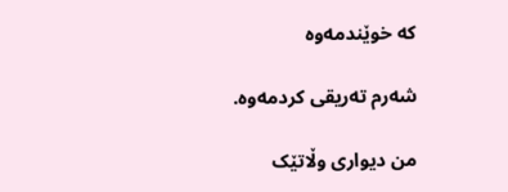کە خوێندمەوە

شەرم تەریقی کردمەوە.

من دیواری وڵاتێک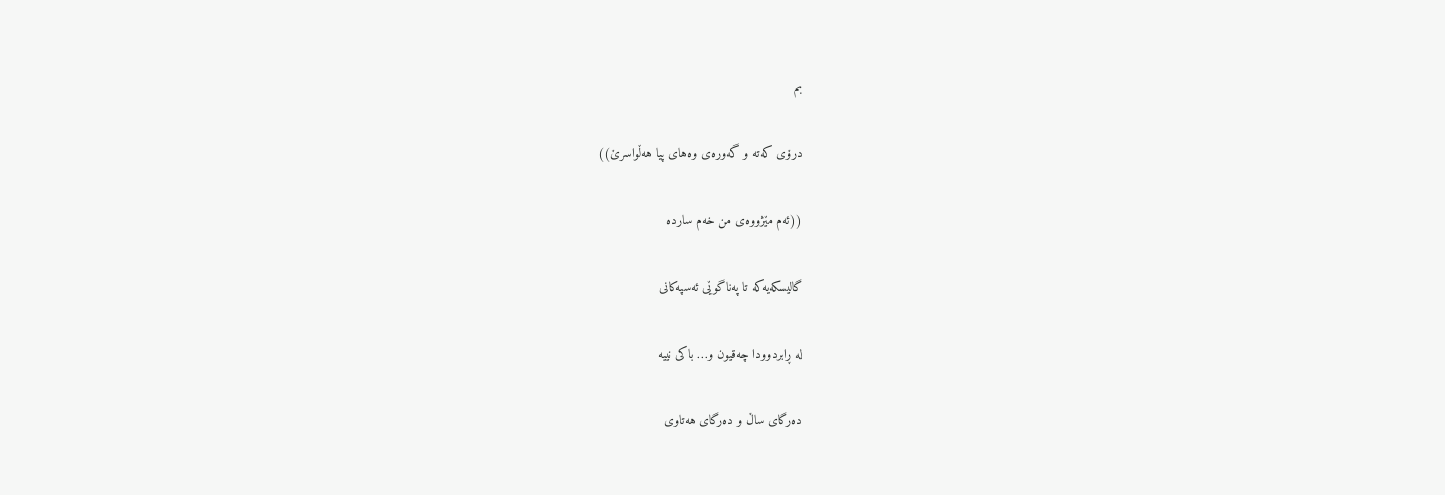بم

درۆی کەتە و گەورەی وەهای پیا هەڵواسرێ))

((ئەم مێژووەی من خەم ساردە

گالیسکەیەکە تا پەناگوێی ئەسپەکانی

لە ڕابردوودا چەقیون و… باکی نییە

دەرگای ساڵ و دەرگای هەتاوی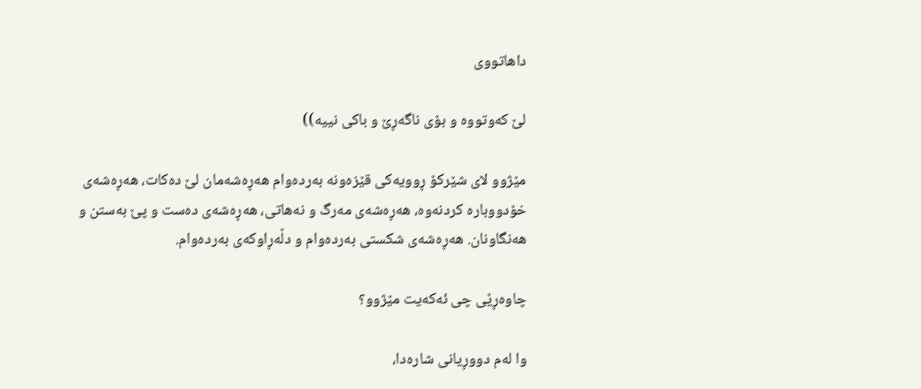داهاتووی

لێ کەوتووە و بۆی ناگەڕێ و باکی نییە))

مێژوو لای شێرکۆ ڕوویەکی قێزەونە بەردەوام هەڕەشەمان لێ دەکات، هەڕەشەی خۆدووبارە کردنەوە، هەڕەشەی مەرگ و نەهاتی، هەڕەشەی دەست و پێ بەستن و هەنگاونان. هەڕەشەی شکستی بەردەوام و دڵەڕاوکەی بەردەوام.

چاوەڕێی چی ئەکەیت مێژوو؟

وا لەم دووڕیانی شارەدا،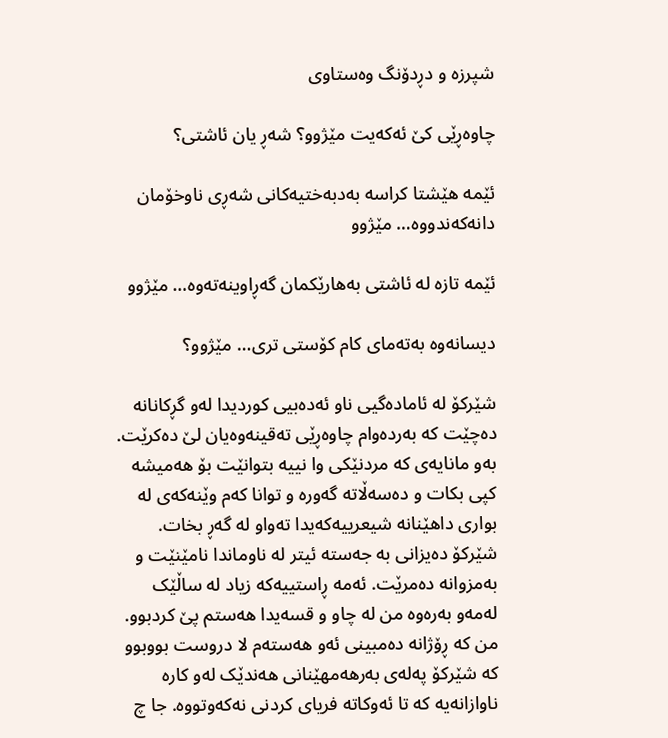شپرزە و دڕدۆنگ وەستاوی

چاوەڕێی کێ ئەکەیت مێژوو؟ شەڕ یان ئاشتی؟

ئێمە هێشتا کراسە بەدبەختیەکانی شەڕی ناوخۆمان دانەکەندووە… مێژوو

ئێمە تازە لە ئاشتی بەهارێکمان گەڕاوینەتەوە… مێژوو

دیسانەوە بەتەمای کام کۆستی تری… مێژوو؟

شێرکۆ لە ئامادەگیی ناو ئەدەبیی کوردیدا لەو گڕکانانە دەچێت کە بەردەوام چاوەڕێی تەقینەوەیان لێ دەکرێت. بەو مانایەی کە مردنێکی وا نییە بتوانێت بۆ هەمیشە کپی بکات و دەسەڵاتە گەورە و توانا کەم وێنەکەی لە بواری داهێنانە شیعرییەکەیدا تەواو لە گەڕ بخات. شێرکۆ دەیزانی بە جەستە ئیتر لە ناوماندا نامێنێت و بەمزوانە دەمرێت. ئەمە ڕاستییەکە زیاد لە ساڵێک لەمەو بەرەوە من لە چاو و قسەیدا هەستم پێ کردبوو. من کە ڕۆژانە دەمبینی ئەو هەستەم لا دروست بووبوو کە شێرکۆ پەلەی بەرهەمهێنانی هەندێک لەو کارە ناوازانەیە کە تا ئەوکاتە فریای کردنی نەکەوتووە. جا چ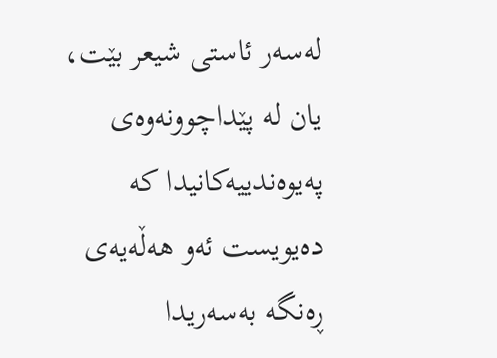لەسەر ئاستی شیعر بێت، یان لە پێداچوونەوەی پەیوەندییەکانیدا کە دەیویست ئەو هەڵەیەی ڕەنگە بەسەریدا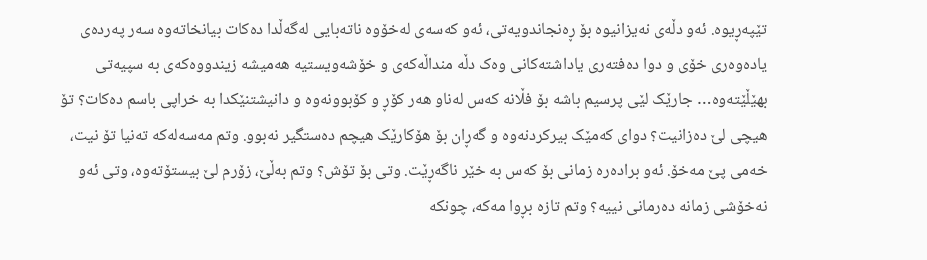تێپەڕیوە. ئەو دڵەی نەیزانیوە بۆ ڕەنجاندویەتی، ئەو کەسەی لەخۆوە ناتەبایی لەگەڵدا دەکات بیانخاتەوە سەر پەردەی یادەوەری خۆی و دوا دەفتەری یاداشتەکانی وەک دڵە منداڵەکەی و خۆشەویستیە هەمیشە زیندووەکەی بە سپیەتی بهێڵێتەوە… جارێک لێی پرسیم باشە بۆ فڵانە کەس لەناو هەر کۆڕ و کۆبوونەوە و دانیشتنێکدا بە خراپی باسم دەکات؟ تۆ هیچی لێ دەزانیت؟ دوای کەمێک بیرکردنەوە و گەڕان بۆ هۆکارێک هیچم دەستگیر نەبوو. وتم مەسەلەکە تەنیا تۆ نیت، خەمی پێ مەخۆ. ئەو برادەرە زمانی بۆ کەس بە خێر ناگەڕێت. وتی بۆ تۆش؟ وتم بەڵێ، زۆرم لێ بیستۆتەوە، وتی ئەو نەخۆشی زمانە دەرمانی نییە؟ وتم تازە بڕوا مەکە، چونکە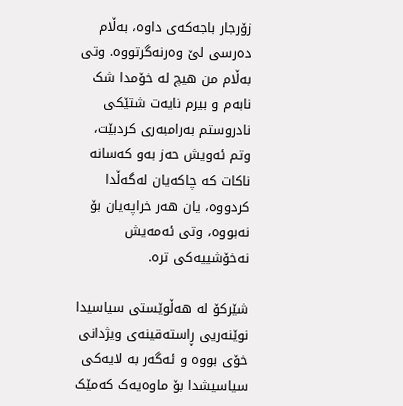زۆرجار باجەکەی داوە، بەڵام دەرسی لێ وەرنەگرتووە. وتی بەڵام من هیچ لە خۆمدا شک نابەم و بیرم نایەت شتێکی نادروستم بەرامبەری کردبێت، وتم ئەویش حەز بەو کەسانە ناکات کە چاکەیان لەگەڵدا کردووە، یان هەر خراپەیان بۆ نەبووە، وتی ئەمەیش نەخۆشییەکی ترە.

شێرکۆ لە هەڵوێستی سیاسیدا نوێنەریی ڕاستەقینەی ویژدانی خۆی بووە و ئەگەر بە لایەکی سیاسیشدا بۆ ماوەیەک کەمێک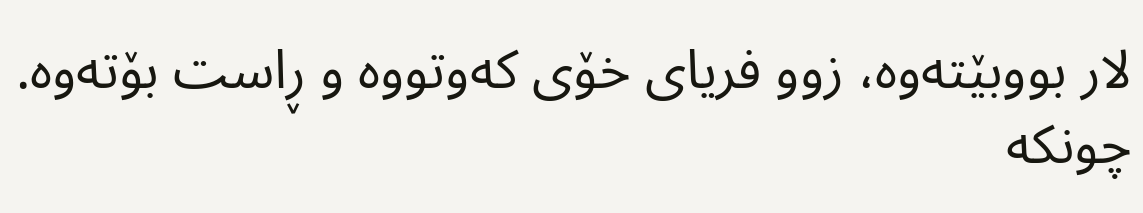لار بووبێتەوە، زوو فریای خۆی کەوتووە و ڕاست بۆتەوە. چونکە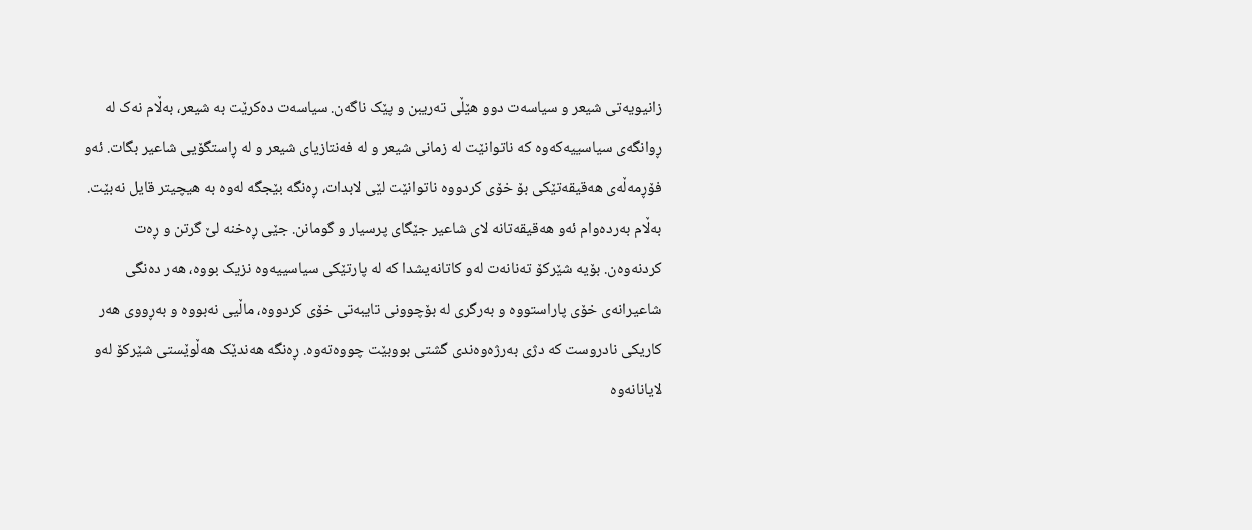زانیویەتی شیعر و سیاسەت دوو هێڵی تەریبن و پێک ناگەن. سیاسەت دەکرێت بە شیعر، بەڵام نەک لە ڕوانگەی سیاسییەکەوە کە ناتوانێت لە زمانی شیعر و لە فەنتازیای شیعر و لە ڕاستگۆیی شاعیر بگات. ئەو فۆڕمەڵەی هەقیقەتێکی بۆ خۆی کردووە ناتوانێت لێی لابدات، ڕەنگە بێجگە لەوە بە هیچیتر قایل نەبێت. بەڵام بەردەوام ئەو هەقیقەتانە لای شاعیر جێگای پرسیار و گومانن. جێی ڕەخنە لێ گرتن و ڕەت کردنەوەن. بۆیە شێرکۆ تەنانەت لەو کاتانەیشدا کە لە پارتێکی سیاسییەوە نزیک بووە، هەر دەنگی شاعیرانەی خۆی پاراستووە و بەرگری لە بۆچوونی تایبەتی خۆی کردووە، ماڵیی نەبووە و بەڕووی هەر کاریکی نادروست کە دژی بەرژەوەندی گشتی بووبێت چووەتەوە. ڕەنگە هەندێک هەڵوێستی شێرکۆ لەو لایانانەوە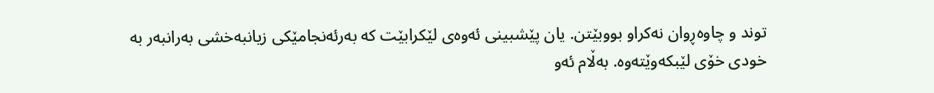توند و چاوەڕوان نەکراو بووبێتن. یان پێشبینی ئەوەی لێکرابێت کە بەرئەنجامێکی زیانبەخشی بەرانبەر بە خودی خۆی لێبکەوێتەوە. بەڵام ئەو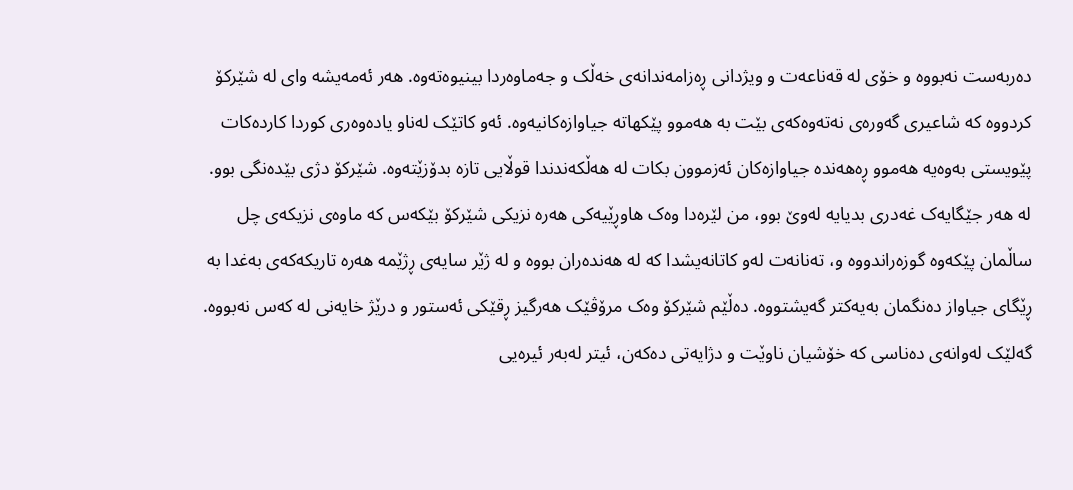دەربەست نەبووە و خۆی لە قەناعەت و ویژدانی ڕەزامەندانەی خەڵک و جەماوەردا بینیوەتەوە. هەر ئەمەیشە وای لە شێرکۆ کردووە کە شاعیری گەورەی نەتەوەکەی بێت بە هەموو پێکهاتە جیاوازەکانیەوە. ئەو کاتێک لەناو یادەوەری کوردا کاردەکات پێویستی بەوەیە هەموو ڕەهەندە جیاوازەکان ئەزموون بکات لە هەڵکەندندا قوڵایی تازە بدۆزێتەوە. شێرکۆ دژی بێدەنگی بوو. لە هەر جێگایەک غەدری بدیایە لەوێ بوو، من لێرەدا وەک هاوڕێیەکی هەرە نزیکی شێرکۆ بێکەس کە ماوەی نزیکەی چل ساڵمان پێکەوە گوزەراندووە و، تەنانەت لەو کاتانەیشدا کە لە هەندەران بووە و لە ژێر سایەی ڕژێمە هەرە تاریکەکەی بەغدا بە ڕێگای جیاواز دەنگمان بەیەکتر گەیشتووە. دەڵێم شێرکۆ وەک مرۆڤێک هەرگیز ڕقێکی ئەستور و درێژ خایەنی لە کەس نەبووە. گەلێک لەوانەی دەناسی کە خۆشیان ناوێت و دژایەتی دەکەن، ئیتر لەبەر ئیرەیی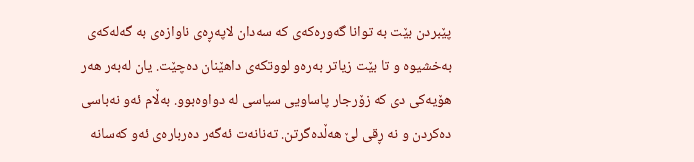پێبردن بێت بە توانا گەورەکەی کە سەدان لاپەڕەی ناوازەی بە گەلەکەی بەخشیوە و تا بێت زیاتر بەرەو لووتکەی داهێنان دەچێت. یان لەبەر هەر هۆیەکی دی کە زۆرجار پاساویی سیاسی لە دواوەبوو. بەڵام ئەو نەباسی دەکردن و نە ڕقی لێ هەڵدەگرتن. تەنانەت ئەگەر دەربارەی ئەو کەسانە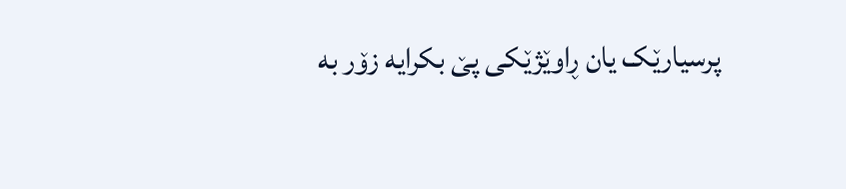پرسیارێک یان ڕاوێژێکی پێ بکرایە زۆر بە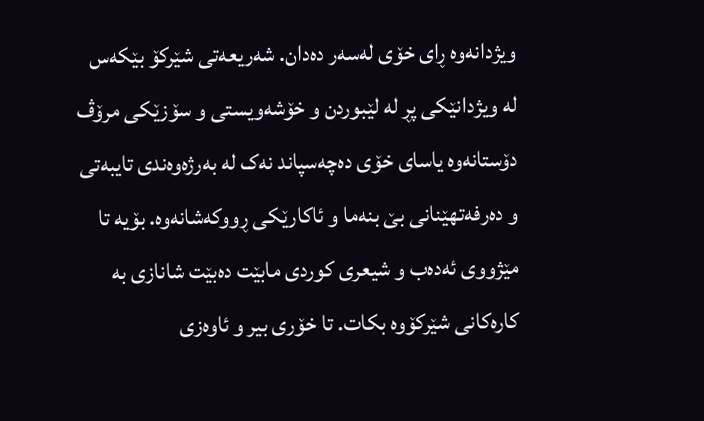ویژدانەوە ڕای خۆی لەسەر دەدان. شەریعەتی شێرکۆ بێکەس لە ویژدانێکی پڕ لە لێبوردن و خۆشەویستی و سۆزێکی مرۆڤ دۆستانەوە یاسای خۆی دەچەسپاند نەک لە بەرژەوەندی تایبەتی و دەرفەتهێنانی بێ بنەما و ئاکارێکی ڕووکەشانەوە. بۆیە تا مێژووی ئەدەب و شیعری کوردی مابێت دەبێت شانازی بە کارەکانی شێرکۆوە بکات. تا خۆری بیر و ئاوەزی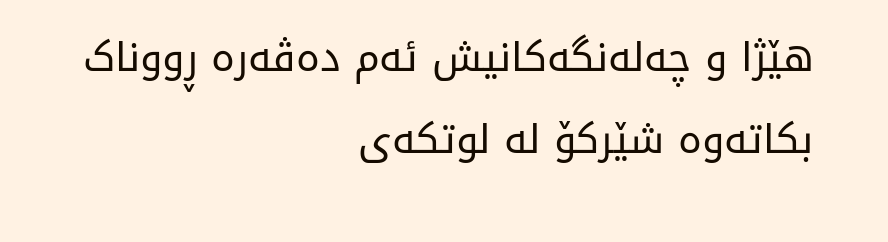هێژا و چەلەنگەکانیش ئەم دەڤەرە ڕووناک بکاتەوە شێرکۆ لە لوتکەی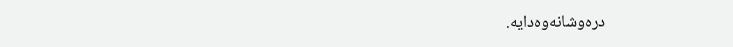درەوشانەوەدایە.